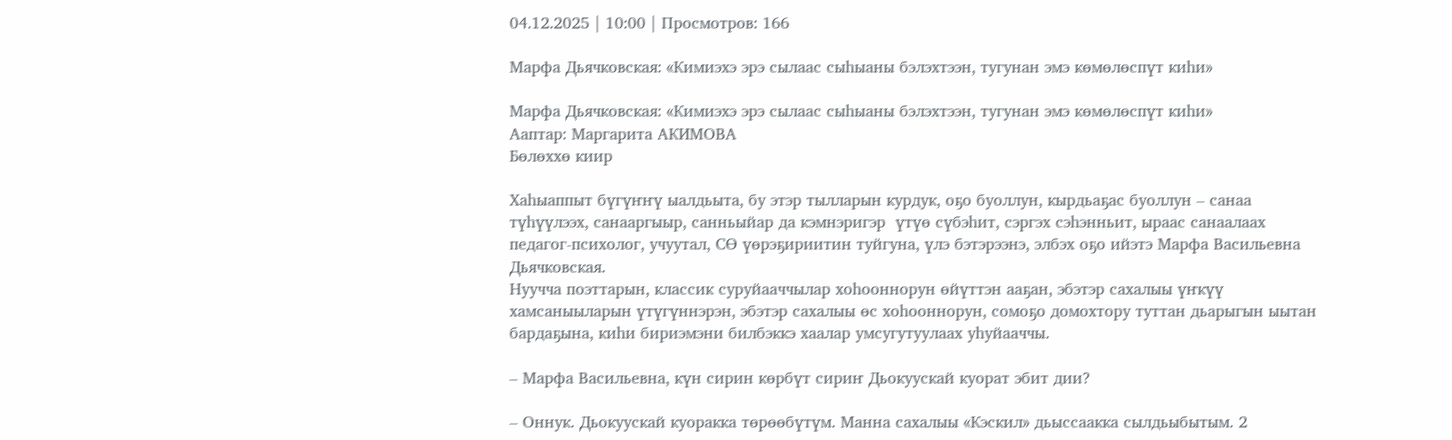04.12.2025 | 10:00 | Просмотров: 166

Марфа Дьячковская: «Кимиэхэ эрэ сылаас сыһыаны бэлэхтээн, тугунан эмэ көмөлөспүт киһи»

Марфа Дьячковская: «Кимиэхэ эрэ сылаас сыһыаны бэлэхтээн, тугунан эмэ көмөлөспүт киһи»
Ааптар: Маргарита АКИМОВА
Бөлөххө киир

Хаһыаппыт бүгүҥҥү ыалдьыта, бу этэр тылларын курдук, оҕо буоллун, кырдьаҕас буоллун – санаа түһүүлээх, санааргыыр, санньыйар да кэмнэригэр  үтүө сүбэһит, сэргэх сэһэнньит, ыраас санаалаах педагог-психолог, учуутал, СӨ үөрэҕириитин туйгуна, үлэ бэтэрээнэ, элбэх оҕо ийэтэ Марфа Васильевна Дьячковская.
Нуучча поэттарын, классик суруйааччылар хоһооннорун өйүттэн ааҕан, эбэтэр сахалыы үҥкүү хамсаныыларын үтүгүннэрэн, эбэтэр сахалыы өс хоһооннорун, сомоҕо домохтору туттан дьарыгын ыытан бардаҕына, киһи бириэмэни билбэккэ хаалар умсугутуулаах уһуйааччы.

– Марфа Васильевна, күн сирин көрбүт сириҥ Дьокуускай куорат эбит дии?

– Оннук. Дьокуускай куоракка төрөөбүтүм. Манна сахалыы «Кэскил» дьыссаакка сылдьыбытым. 2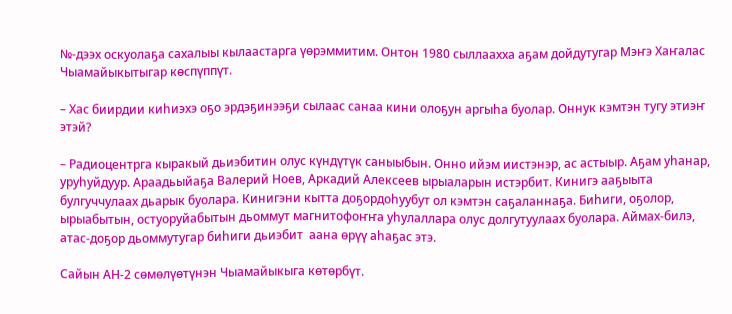№-дээх оскуолаҕа сахалыы кылаастарга үөрэммитим. Онтон 1980 сыллаахха аҕам дойдутугар Мэҥэ Хаҥалас Чыамайыкытыгар көспүппүт.

– Хас биирдии киһиэхэ оҕо эрдэҕинээҕи сылаас санаа кини олоҕун аргыһа буолар. Оннук кэмтэн тугу этиэҥ этэй?

– Радиоцентрга кыракый дьиэбитин олус күндүтүк саныыбын. Онно ийэм иистэнэр, ас астыыр. Аҕам уһанар, уруһуйдуур. Араадьыйаҕа Валерий Ноев, Аркадий Алексеев ырыаларын истэрбит. Кинигэ ааҕыыта булгуччулаах дьарык буолара. Кинигэни кытта доҕордоһуубут ол кэмтэн саҕаланнаҕа. Биһиги, оҕолор, ырыабытын, остуоруйабытын дьоммут магнитофоҥҥа уһулаллара олус долгутуулаах буолара. Аймах-билэ, атас-доҕор дьоммутугар биһиги дьиэбит  аана өрүү аһаҕас этэ.

Сайын АН-2 сөмөлүөтүнэн Чыамайыкыга көтөрбүт.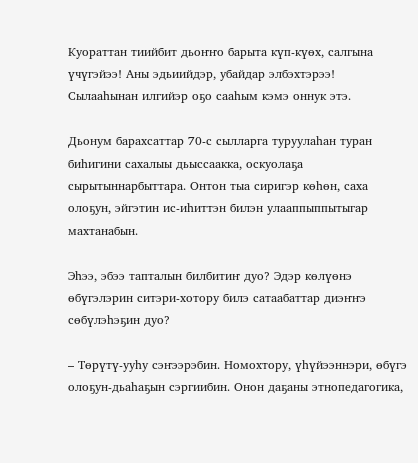Куораттан тиийбит дьоҥҥо барыта күп-күөх, салгына үчүгэйээ! Аны эдьиийдэр, убайдар элбэхтэрээ! Сылааһынан илгийэр оҕо сааһым кэмэ оннук этэ.

Дьонум барахсаттар 70-с сылларга туруулаһан туран биһигини сахалыы дьыссаакка, оскуолаҕа сырытыннарбыттара. Онтон тыа сиригэр көһөн, саха олоҕун, эйгэтин ис-иһиттэн билэн улааппыппытыгар махтанабын.

Эһээ, эбээ тапталын билбитиҥ дуо? Эдэр көлүөнэ өбүгэлэрин ситэри-хотору билэ сатаабаттар диэҥҥэ сөбүлэһэҕин дуо?

– Төрүтү-ууһу сэҥээрэбин. Номохтору, үһүйээннэри, өбүгэ олоҕун-дьаһаҕын сэргиибин. Онон даҕаны этнопедагогика,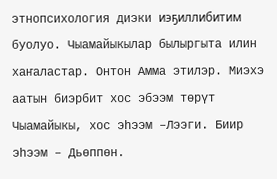этнопсихология диэки иэҕиллибитим буолуо. Чыамайыкылар былыргыта илин хаҥаластар. Онтон Амма этилэр. Миэхэ аатын биэрбит хос эбээм төрүт Чыамайыкы, хос эһээм –Лээги. Биир эһээм – Дьөппөн.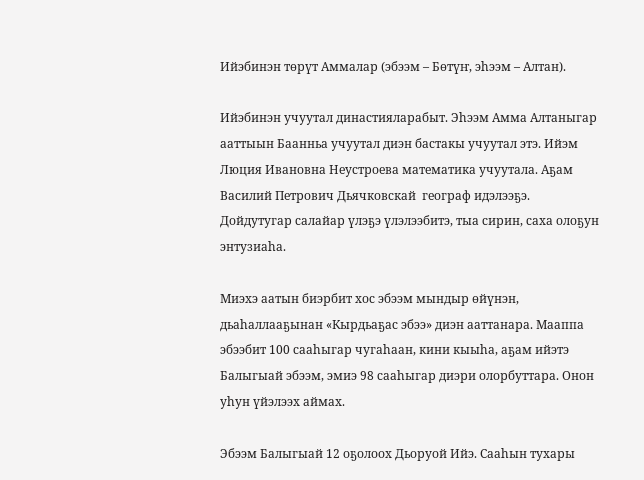Ийэбинэн төрүт Аммалар (эбээм – Бөтүҥ, эһээм – Алтан).

Ийэбинэн учуутал династияларабыт. Эһээм Амма Алтаныгар ааттыын Баанньа учуутал диэн бастакы учуутал этэ. Ийэм Люция Ивановна Неустроева математика учуутала. Аҕам Василий Петрович Дьячковскай  географ идэлээҕэ. Дойдутугар салайар үлэҕэ үлэлээбитэ, тыа сирин, саха олоҕун энтузиаһа.

Миэхэ аатын биэрбит хос эбээм мындыр өйүнэн, дьаһаллааҕынан «Кырдьаҕас эбээ» диэн ааттанара. Мааппа эбээбит 100 сааһыгар чугаһаан, кини кыыһа, аҕам ийэтэ Балыгыай эбээм, эмиэ 98 сааһыгар диэри олорбуттара. Онон уһун үйэлээх аймах.

Эбээм Балыгыай 12 оҕолоох Дьоруой Ийэ. Сааһын тухары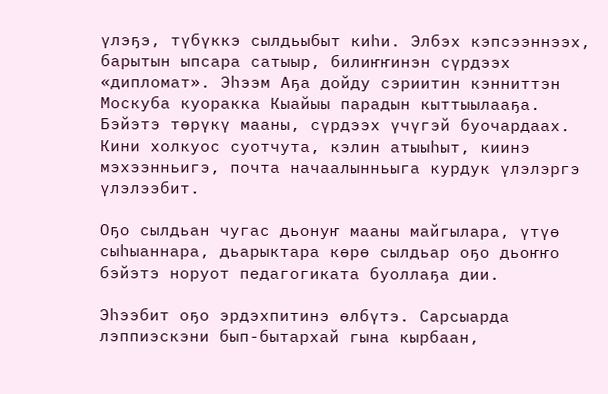үлэҕэ, түбүккэ сылдьыбыт киһи. Элбэх кэпсээннээх, барытын ыпсара сатыыр, билиҥҥинэн сүрдээх «дипломат». Эһээм Аҕа дойду сэриитин кэнниттэн Москуба куоракка Кыайыы парадын кыттыылааҕа. Бэйэтэ төрүкү мааны, сүрдээх үчүгэй буочардаах. Кини холкуос суотчута, кэлин атыыһыт, киинэ мэхээнньигэ, почта начаалынньыга курдук үлэлэргэ үлэлээбит.

Оҕо сылдьан чугас дьонуҥ мааны майгылара, үтүө сыһыаннара, дьарыктара көрө сылдьар оҕо дьоҥҥо бэйэтэ норуот педагогиката буоллаҕа дии.

Эһээбит оҕо эрдэхпитинэ өлбүтэ. Сарсыарда лэппиэскэни бып-бытархай гына кырбаан,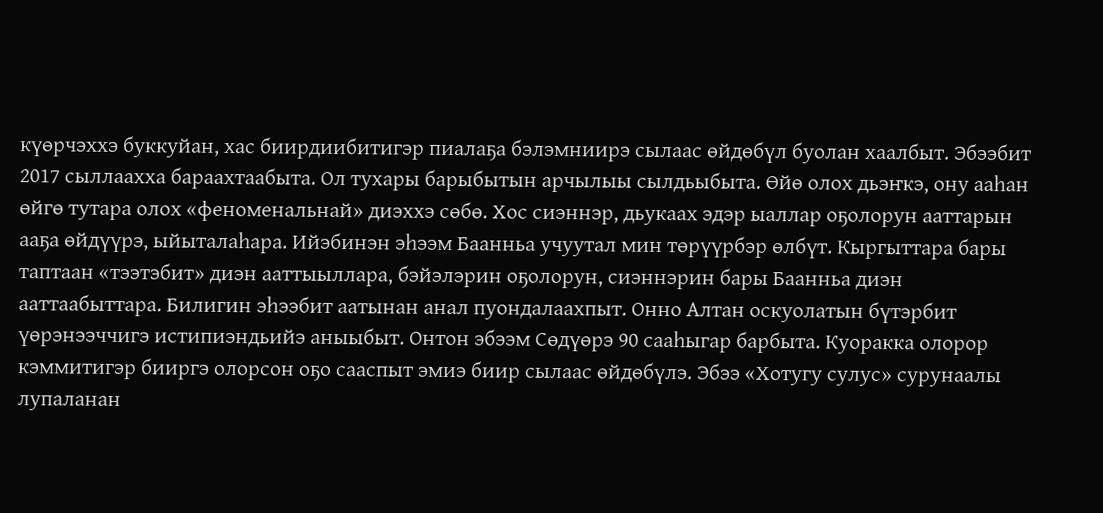күөрчэххэ буккуйан, хас биирдиибитигэр пиалаҕа бэлэмниирэ сылаас өйдөбүл буолан хаалбыт. Эбээбит 2017 сыллаахха бараахтаабыта. Ол тухары барыбытын арчылыы сылдьыбыта. Өйө олох дьэҥкэ, ону ааһан өйгө тутара олох «феноменальнай» диэххэ сөбө. Хос сиэннэр, дьукаах эдэр ыаллар оҕолорун ааттарын ааҕа өйдүүрэ, ыйыталаһара. Ийэбинэн эһээм Баанньа учуутал мин төрүүрбэр өлбүт. Кыргыттара бары таптаан «тээтэбит» диэн ааттыыллара, бэйэлэрин оҕолорун, сиэннэрин бары Баанньа диэн ааттаабыттара. Билигин эһээбит аатынан анал пуондалаахпыт. Онно Алтан оскуолатын бүтэрбит үөрэнээччигэ истипиэндьийэ аныыбыт. Онтон эбээм Сөдүөрэ 90 сааһыгар барбыта. Куоракка олорор кэммитигэр бииргэ олорсон оҕо сааспыт эмиэ биир сылаас өйдөбүлэ. Эбээ «Хотугу сулус» сурунаалы лупаланан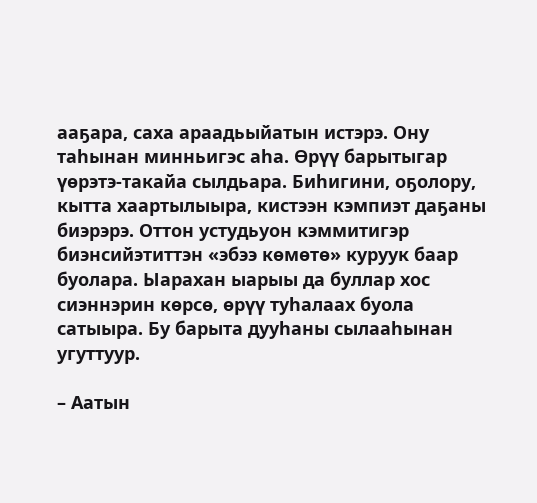ааҕара, саха араадьыйатын истэрэ. Ону таһынан минньигэс аһа. Өрүү барытыгар үөрэтэ-такайа сылдьара. Биһигини, оҕолору, кытта хаартылыыра, кистээн кэмпиэт даҕаны биэрэрэ. Оттон устудьуон кэммитигэр биэнсийэтиттэн «эбээ көмөтө» куруук баар буолара. Ыарахан ыарыы да буллар хос сиэннэрин көрсө, өрүү туһалаах буола сатыыра. Бу барыта дууһаны сылааһынан угуттуур.

– Аатын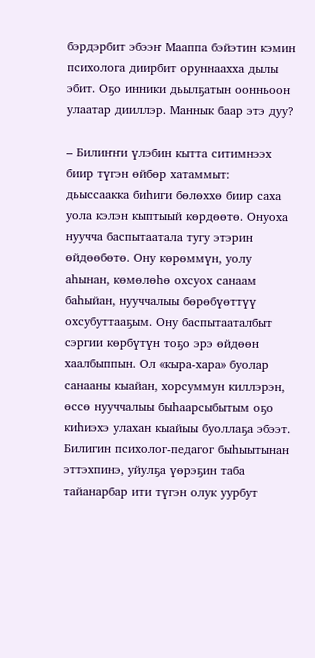бэрдэрбит эбээҥ Мааппа бэйэтин кэмин психолога диирбит оруннаахха дылы эбит. Оҕо инники дьылҕатын оонньоон улаатар дииллэр. Маннык баар этэ дуу?

– Билиҥҥи үлэбин кытта ситимнээх биир түгэн өйбөр хатаммыт: дьыссаакка биһиги бөлөххө биир саха уола кэлэн кыптыый көрдөөтө. Онуоха нуучча баспытаатала тугу этэрин өйдөөбөтө. Ону көрөммүн, уолу аһынан, көмөлөһө охсуох санаам баһыйан, нууччалыы бөрөбүөттүү охсубуттааҕым. Ону баспытааталбыт сэргии көрбүтүн тоҕо эрэ өйдөөн хаалбыппын. Ол «кыра-хара» буолар санааны кыайан, хорсуммун киллэрэн, өссө нууччалыы быһаарсыбытым оҕо киһиэхэ улахан кыайыы буоллаҕа эбээт. Билигин психолог-педагог быһыытынан эттэхпинэ, уйулҕа үөрэҕин таба тайанарбар ити түгэн олук уурбут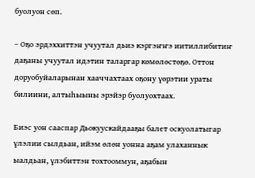буолуон сөп.

– Оҕо эрдэххиттэн учуутал дьиэ кэргэҥҥэ иитиллибитиҥ даҕаны учуутал идэтин таларгар көмөлөстөҕө. Оттон доруобуйаларынан хааччахтаах оҕону үөрэтии ураты билиини, алтыһыыны эрэйэр буолуохтаах.

Биэс уон сааспар Дьокуускайдааҕы балет оскуолатыгар үлэлии сылдьан, ийэм өлөн уонна аҕам улаханнык ыалдьан, үлэбиттэн тохтооммун, аҕабын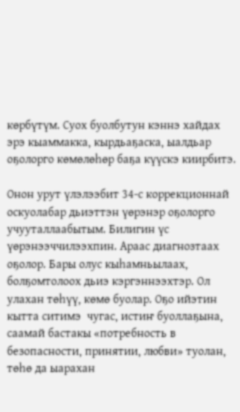көрбүтүм. Суох буолбутун кэннэ хайдах эрэ кыаммакка, кырдьаҕаска, ыалдьар оҕолорго көмөлөһөр баҕа күүскэ киирбитэ.

Онон урут үлэлээбит 34-с коррекционнай оскуолабар дьиэттэн үөрэнэр оҕолорго учууталлаабытым. Билигин үс үөрэнээччилээхпин. Араас диагнозтаах оҕолор. Бары олус кыһамньылаах, болҕомтолоох дьиэ кэргэннээхтэр. Ол улахан төһүү, көмө буолар. Оҕо ийэтин кытта ситимэ  чугас, истиҥ буоллаҕына, саамай бастакы «потребность в безопасности, принятии, любви» туолан, төһө да ыарахан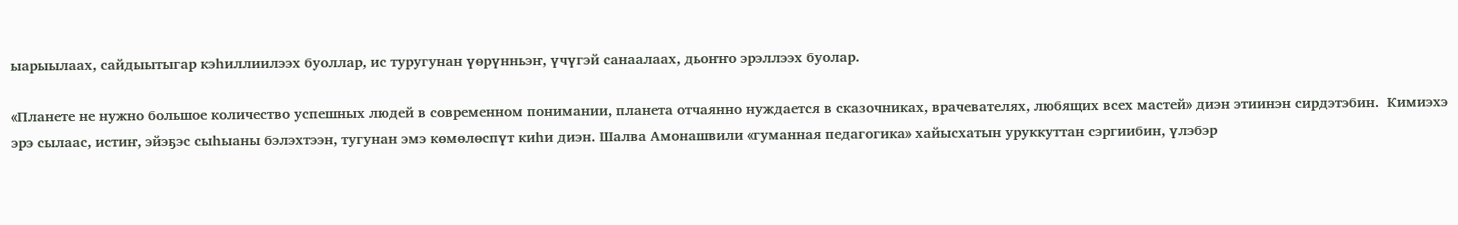ыарыылаах, сайдыытыгар кэһиллиилээх буоллар, ис туругунан үөрүнньэҥ, үчүгэй санаалаах, дьоҥҥо эрэллээх буолар.

«Планете не нужно большое количество успешных людей в современном понимании, планета отчаянно нуждается в сказочниках, врачевателях, любящих всех мастей» диэн этиинэн сирдэтэбин.  Кимиэхэ эрэ сылаас, истиҥ, эйэҕэс сыһыаны бэлэхтээн, тугунан эмэ көмөлөспүт киһи диэн. Шалва Амонашвили «гуманная педагогика» хайысхатын уруккуттан сэргиибин, үлэбэр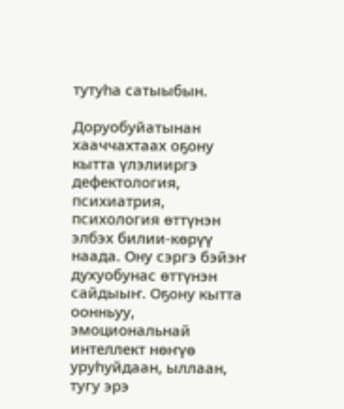тутуһа сатыыбын.

Доруобуйатынан хааччахтаах оҕону кытта үлэлииргэ дефектология, психиатрия, психология өттүнэн элбэх билии-көрүү наада. Ону сэргэ бэйэҥ духуобунас өттүнэн сайдыыҥ. Оҕону кытта оонньуу, эмоциональнай интеллект нөҥүө уруһуйдаан, ыллаан, тугу эрэ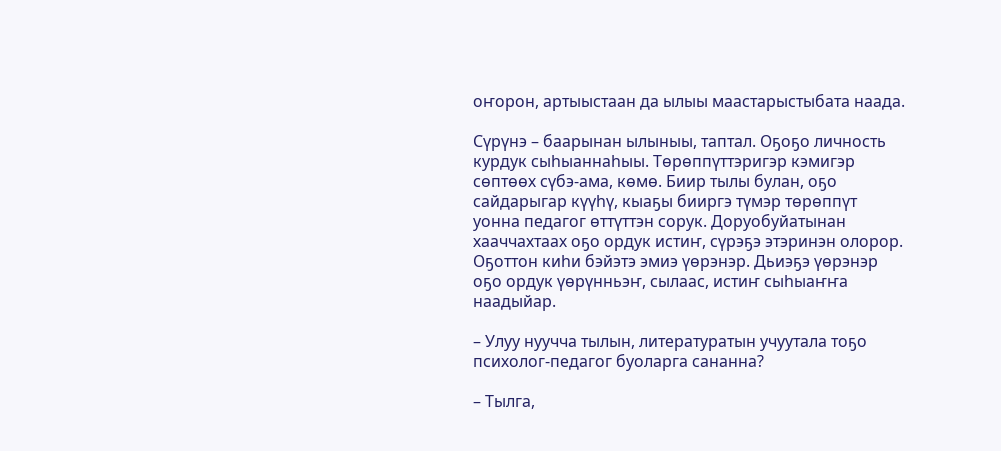оҥорон, артыыстаан да ылыы маастарыстыбата наада.

Сүрүнэ – баарынан ылыныы, таптал. Оҕоҕо личность курдук сыһыаннаһыы. Төрөппүттэригэр кэмигэр сөптөөх сүбэ-ама, көмө. Биир тылы булан, оҕо сайдарыгар күүһү, кыаҕы бииргэ түмэр төрөппүт уонна педагог өттүттэн сорук. Доруобуйатынан хааччахтаах оҕо ордук истиҥ, сүрэҕэ этэринэн олорор. Оҕоттон киһи бэйэтэ эмиэ үөрэнэр. Дьиэҕэ үөрэнэр оҕо ордук үөрүнньэҥ, сылаас, истиҥ сыһыаҥҥа наадыйар.

– Улуу нуучча тылын, литературатын учуутала тоҕо психолог-педагог буоларга сананна?

– Тылга,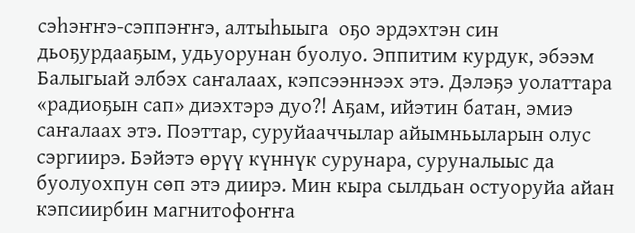сэһэҥҥэ-сэппэҥҥэ, алтыһыыга  оҕо эрдэхтэн син дьоҕурдааҕым, удьуорунан буолуо. Эппитим курдук, эбээм Балыгыай элбэх саҥалаах, кэпсээннээх этэ. Дэлэҕэ уолаттара «радиоҕын сап» диэхтэрэ дуо?! Аҕам, ийэтин батан, эмиэ саҥалаах этэ. Поэттар, суруйааччылар айымньыларын олус сэргиирэ. Бэйэтэ өрүү күннүк сурунара, суруналыыс да буолуохпун сөп этэ диирэ. Мин кыра сылдьан остуоруйа айан кэпсиирбин магнитофоҥҥа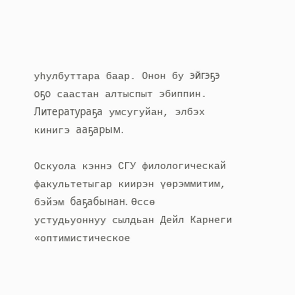уһулбуттара баар. Онон бу эйгэҕэ оҕо саастан алтыспыт эбиппин. Литератураҕа умсугуйан, элбэх кинигэ ааҕарым.

Оскуола кэннэ СГУ филологическай факультетыгар киирэн үөрэммитим, бэйэм баҕабынан. Өссө устудьуоннуу сылдьан Дейл Карнеги «оптимистическое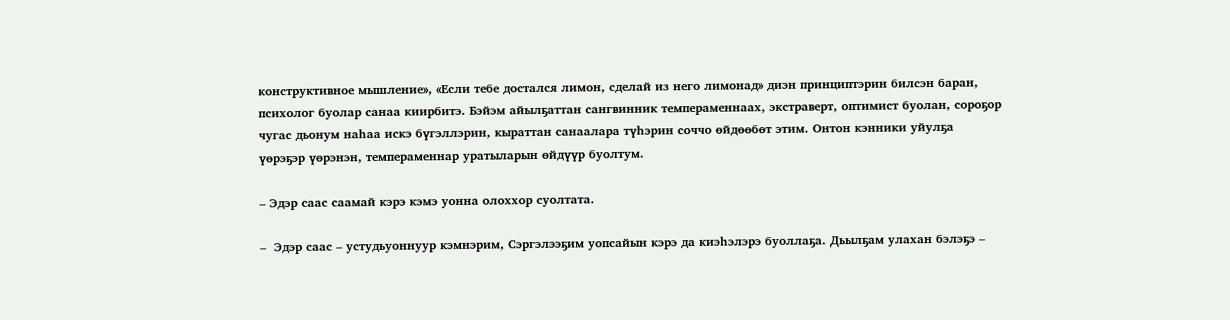конструктивное мышление», «Если тебе достался лимон, сделай из него лимонад» диэн принциптэрин билсэн баран, психолог буолар санаа киирбитэ. Бэйэм айылҕаттан сангвинник темпераменнаах, экстраверт, оптимист буолан, сороҕор чугас дьонум наһаа искэ бүгэллэрин, кыраттан санаалара түһэрин соччо өйдөөбөт этим. Онтон кэнники уйулҕа үөрэҕэр үөрэнэн, темпераменнар уратыларын өйдүүр буолтум.

– Эдэр саас саамай кэрэ кэмэ уонна олоххор суолтата.

–  Эдэр саас – устудьуоннуур кэмнэрим, Сэргэлээҕим уопсайын кэрэ да киэһэлэрэ буоллаҕа. Дьылҕам улахан бэлэҕэ –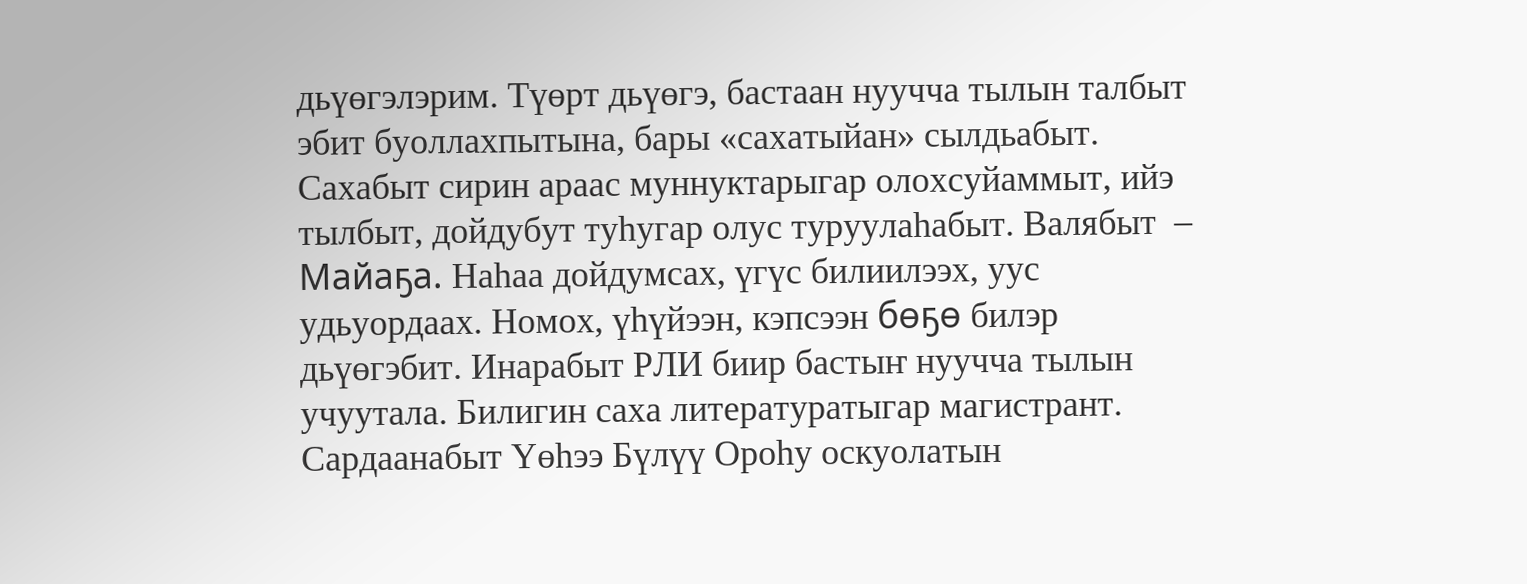дьүөгэлэрим. Түөрт дьүөгэ, бастаан нуучча тылын талбыт эбит буоллахпытына, бары «сахатыйан» сылдьабыт. Сахабыт сирин араас муннуктарыгар олохсуйаммыт, ийэ тылбыт, дойдубут туһугар олус туруулаһабыт. Валябыт  –  Майаҕа. Наһаа дойдумсах, үгүс билиилээх, уус удьуордаах. Номох, үһүйээн, кэпсээн бөҕө билэр дьүөгэбит. Инарабыт РЛИ биир бастыҥ нуучча тылын учуутала. Билигин саха литературатыгар магистрант. Сардаанабыт Үөһээ Бүлүү Ороһу оскуолатын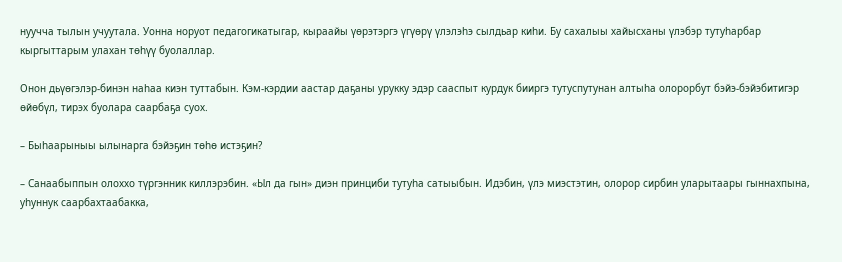нуучча тылын учуутала. Уонна норуот педагогикатыгар, кыраайы үөрэтэргэ үгүөрү үлэлэһэ сылдьар киһи. Бу сахалыы хайысханы үлэбэр тутуһарбар кыргыттарым улахан төһүү буолаллар.

Онон дьүөгэлэр-бинэн наһаа киэн туттабын. Кэм-кэрдии аастар даҕаны урукку эдэр сааспыт курдук бииргэ тутуспутунан алтыһа олорорбут бэйэ-бэйэбитигэр өйөбүл, тирэх буолара саарбаҕа суох.

– Быһаарыныы ылынарга бэйэҕин төһө истэҕин?

– Санаабыппын олоххо түргэнник киллэрэбин. «Ыл да гын» диэн принциби тутуһа сатыыбын. Идэбин, үлэ миэстэтин, олорор сирбин уларытаары гыннахпына, уһуннук саарбахтаабакка,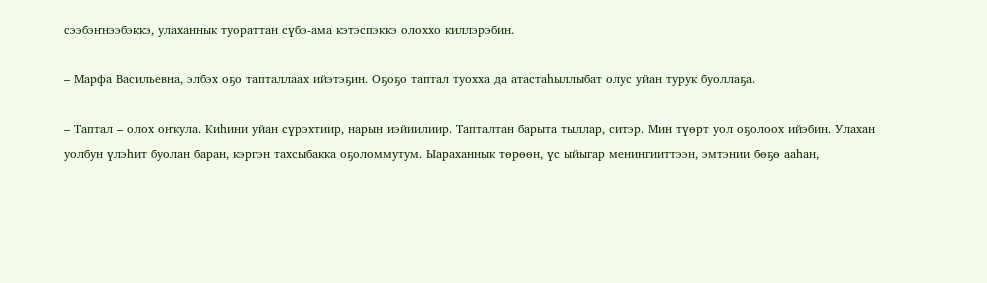сээбэҥнээбэккэ, улаханнык туораттан сүбэ-ама кэтэспэккэ олоххо киллэрэбин.

– Марфа Васильевна, элбэх оҕо тапталлаах ийэтэҕин. Оҕоҕо таптал туохха да атастаһыллыбат олус уйан турук буоллаҕа.

– Таптал – олох оҥкула. Киһини уйан сүрэхтиир, нарын иэйиилиир. Тапталтан барыта тыллар, ситэр. Мин түөрт уол оҕолоох ийэбин. Улахан уолбун үлэһит буолан баран, кэргэн тахсыбакка оҕоломмутум. Ыараханнык төрөөн, үс ыйыгар менингииттээн, эмтэнии бөҕө ааһан,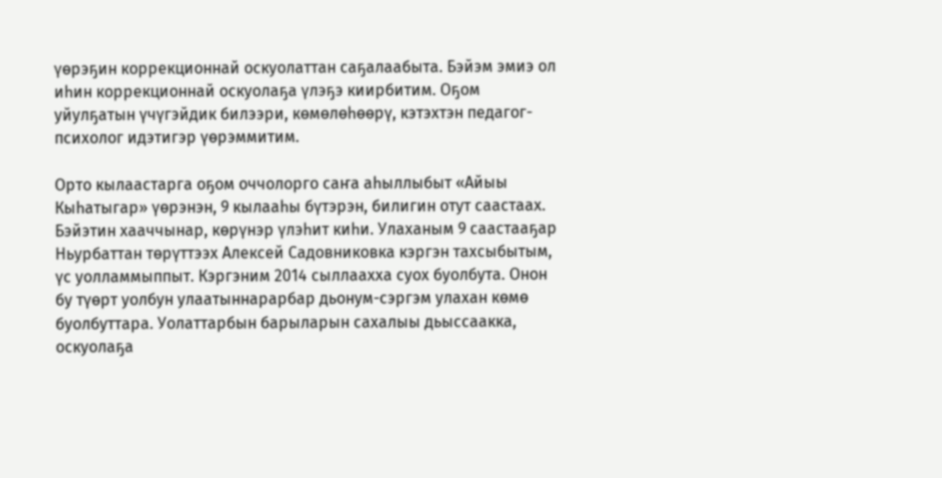үөрэҕин коррекционнай оскуолаттан саҕалаабыта. Бэйэм эмиэ ол иһин коррекционнай оскуолаҕа үлэҕэ киирбитим. Оҕом уйулҕатын үчүгэйдик билээри, көмөлөһөөрү, кэтэхтэн педагог-психолог идэтигэр үөрэммитим.

Орто кылаастарга оҕом оччолорго саҥа аһыллыбыт «Айыы Кыһатыгар» үөрэнэн, 9 кылааһы бүтэрэн, билигин отут саастаах. Бэйэтин хааччынар, көрүнэр үлэһит киһи. Улаханым 9 саастааҕар Ньурбаттан төрүттээх Алексей Садовниковка кэргэн тахсыбытым, үс уолламмыппыт. Кэргэним 2014 сыллаахха суох буолбута. Онон бу түөрт уолбун улаатыннарарбар дьонум-сэргэм улахан көмө буолбуттара. Уолаттарбын барыларын сахалыы дьыссаакка, оскуолаҕа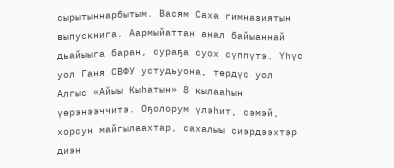сырытыннарбытым. Васям Саха гимназиятын выпускнига. Аармыйаттан анал байыаннай дьайыыга баран, сураҕа суох сүппүтэ. Үһүс уол Ганя СВФУ устудьуона, төрдүс уол Алгыс «Айыы Кыһатын» 8 кылааһын үөрэнээччитэ. Оҕолорум үлэһит, сэмэй, хорсун майгылаахтар, сахалыы сиэрдээхтэр диэн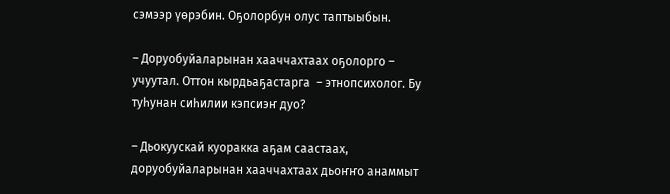сэмээр үөрэбин. Оҕолорбун олус таптыыбын.

– Доруобуйаларынан хааччахтаах оҕолорго – учуутал. Оттон кырдьаҕастарга  – этнопсихолог. Бу туһунан сиһилии кэпсиэҥ дуо?

– Дьокуускай куоракка аҕам саастаах, доруобуйаларынан хааччахтаах дьоҥҥо анаммыт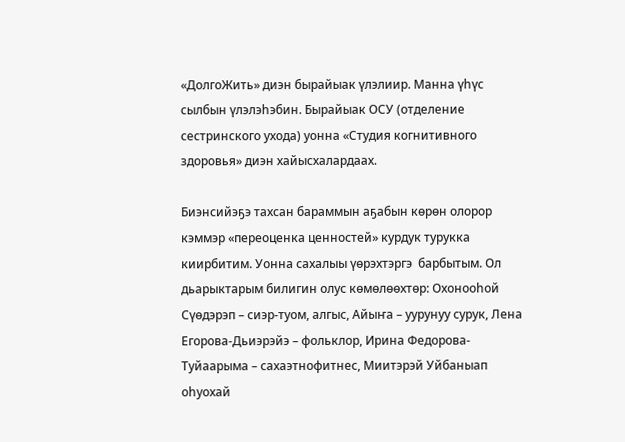«ДолгоЖить» диэн бырайыак үлэлиир. Манна үһүс сылбын үлэлэһэбин. Бырайыак ОСУ (отделение сестринского ухода) уонна «Студия когнитивного здоровья» диэн хайысхалардаах.

Биэнсийэҕэ тахсан бараммын аҕабын көрөн олорор кэммэр «переоценка ценностей» курдук турукка киирбитим. Уонна сахалыы үөрэхтэргэ  барбытым. Ол дьарыктарым билигин олус көмөлөөхтөр: Охонооһой Сүөдэрэп – сиэр-туом, алгыс, Айыҥа – уурунуу сурук, Лена Егорова-Дьиэрэйэ – фольклор, Ирина Федорова-Туйаарыма – сахаэтнофитнес, Миитэрэй Уйбаныап оһуохай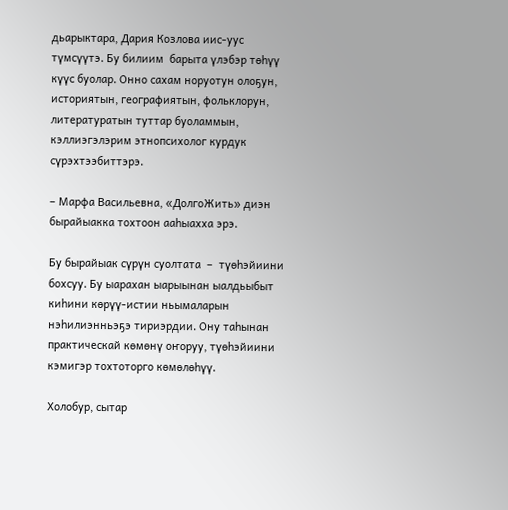дьарыктара, Дария Козлова иис-уус түмсүүтэ. Бу билиим  барыта үлэбэр төһүү күүс буолар. Онно сахам норуотун олоҕун, историятын, географиятын, фольклорун, литературатын туттар буоламмын, кэллиэгэлэрим этнопсихолог курдук сүрэхтээбиттэрэ.

– Марфа Васильевна, «ДолгоЖить» диэн бырайыакка тохтоон ааһыахха эрэ.

Бу бырайыак сүрүн суолтата  –  түөһэйиини бохсуу. Бу ыарахан ыарыынан ыалдьыбыт киһини көрүү-истии ньымаларын нэһилиэнньэҕэ тириэрдии. Ону таһынан практическай көмөнү оҥоруу, түөһэйиини кэмигэр тохтоторго көмөлөһүү.

Холобур, сытар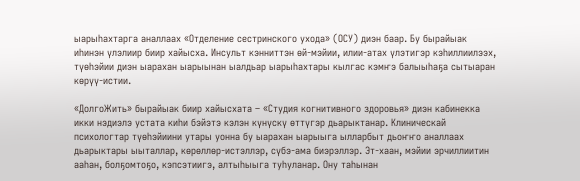ыарыһахтарга аналлаах «Отделение сестринского ухода» (ОСУ) диэн баар. Бу бырайыак иһинэн үлэлиир биир хайысха. Инсульт кэнниттэн өй-мэйии, илии-атах үлэтигэр кэһиллиилээх, түөһэйии диэн ыарахан ыарыынан ыалдьар ыарыһахтары кылгас кэмҥэ балыыһаҕа сытыаран көрүү-истии.

«ДолгоЖить» бырайыак биир хайысхата – «Студия когнитивного здоровья» диэн кабинекка икки нэдиэлэ устата киһи бэйэтэ кэлэн күнүскү өттүгэр дьарыктанар. Клиническай психологтар түөһэйиини утары уонна бу ыарахан ыарыыга ылларбыт дьоҥҥо аналлаах дьарыктары ыыталлар, көрөллөр-истэллэр, сүбэ-ама биэрэллэр. Эт-хаан, мэйии эрчиллиитин ааһан, болҕомтоҕо, кэпсэтиигэ, алтыһыыга туһуланар. Ону таһынан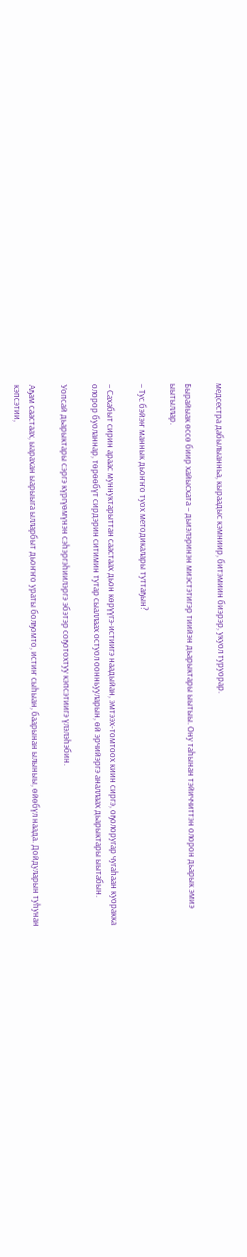медсестра дабылыанньа, кыраадыс кэмниир, битэмиин биэрэр, укуол туруорар.

Бырайыак өссө биир хайысхата – дьиэлэринэн миэстэтигэр тиийэн дьарыктары ыытыы. Ону таһынан тэйиччиттэн олорон дьарык эмиэ ыытыллар.

– Тус бэйэҥ маннык дьоҥҥо туох методикалары туттаҕын?

– Сахабыт сирин араас муннуктарыттан саастаах дьон көрүүгэ-истиигэ наадыйан, эмтээх-томтоох киин сиргэ, оҕолоругар чугаһаан куоракка олорор буоланнар, төрөөбүт сирдэрин ситимин тутар сыаллаах остуол оонньууларын, өй эрчийэргэ аналлаах дьарыктары ыытабын.

Уопсай дьарыктары сэргэ күргүөмүнэн сэһэргэһиилэргэ эбэтэр соҕотохтуу кэпсэтиигэ үлэлэһэбин.

Аҕам саастаах, ыарахан ыарыыга ылларбыт дьоҥҥо ураты болҕомто, истиҥ сыһыан, баарынан ылыныы, өйөбүл наада. Дойдуларын туһунан кэпсэтии,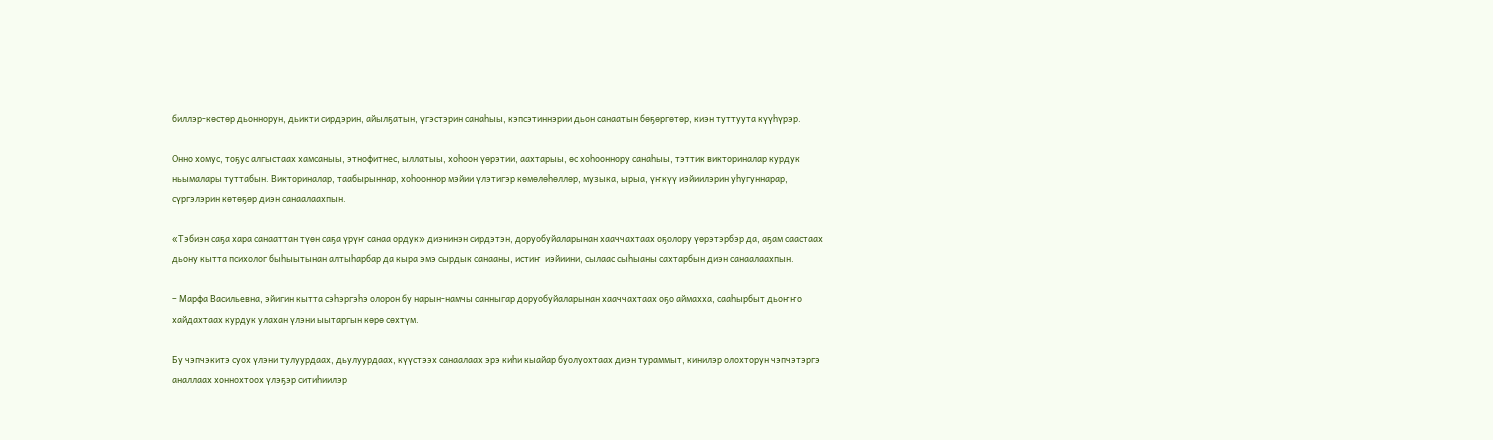биллэр-көстөр дьоннорун, дьикти сирдэрин, айылҕатын, үгэстэрин санаһыы, кэпсэтиннэрии дьон санаатын бөҕөргөтөр, киэн туттуута күүһүрэр.

Онно хомус, тоҕус алгыстаах хамсаныы, этнофитнес, ыллатыы, хоһоон үөрэтии, аахтарыы, өс хоһооннору санаһыы, тэттик викториналар курдук ньымалары туттабын. Викториналар, таабырыннар, хоһооннор мэйии үлэтигэр көмөлөһөллөр, музыка, ырыа, үҥкүү иэйиилэрин уһугуннарар, сүргэлэрин көтөҕөр диэн санаалаахпын.

«Тэбиэн саҕа хара санааттан түөн саҕа үрүҥ санаа ордук» диэнинэн сирдэтэн, доруобуйаларынан хааччахтаах оҕолору үөрэтэрбэр да, аҕам саастаах дьону кытта психолог быһыытынан алтыһарбар да кыра эмэ сырдык санааны, истиҥ  иэйиини, сылаас сыһыаны сахтарбын диэн санаалаахпын.

– Марфа Васильевна, эйигин кытта сэһэргэһэ олорон бу нарын-намчы санныгар доруобуйаларынан хааччахтаах оҕо аймахха, сааһырбыт дьоҥҥо хайдахтаах курдук улахан үлэни ыытаргын көрө сөхтүм.

Бу чэпчэкитэ суох үлэни тулуурдаах, дьулуурдаах, күүстээх санаалаах эрэ киһи кыайар буолуохтаах диэн тураммыт, кинилэр олохторун чэпчэтэргэ аналлаах хоннохтоох үлэҕэр ситиһиилэр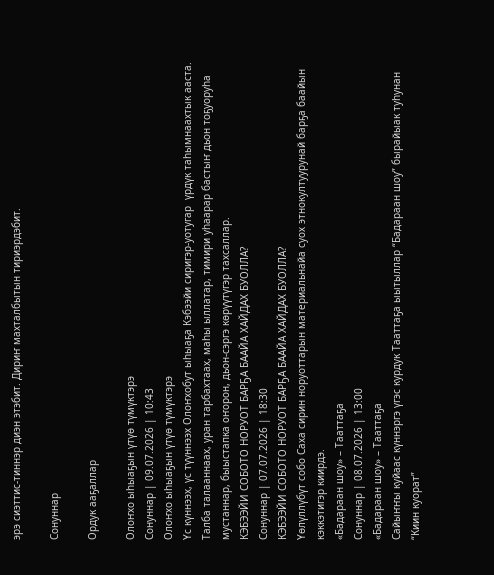эрэ сиэттис-тиннэр диэн этэбит. Дириҥ махталбытын тириэрдэбит.

Сонуннар

Ордук ааҕаллар

Олоҥхо ыһыаҕын үтүө түмүктэрэ
Сонуннар | 09.07.2026 | 10:43
Олоҥхо ыһыаҕын үтүө түмүктэрэ
Үс күннээх, үс түүннээх Олоҥхобут ыһыаҕа Кэбээйи сиригэр-уотугар  үрдүк таһымнаахтык ааста. Талба талааннаах, уран тарбахтаах, маһы ыллатар, тимири уһаарар бастыҥ дьон тоҕуоруһа мустаннар, быыстапка оҥорон, дьон-сэргэ көрүүтүгэр тахсаллар.
КЭБЭЭЙИ СОБОТО НОРУОТ БАРҔА БААЙА ХАЙДАХ БУОЛЛА?
Сонуннар | 07.07.2026 | 18:30
КЭБЭЭЙИ СОБОТО НОРУОТ БАРҔА БААЙА ХАЙДАХ БУОЛЛА?
Үөлүллүбүт собо Саха сирин норуоттарын материальнайа суох этнокултуурунай барҕа баайын кэккэтигэр киирдэ.
«Бадараан шоу» – Тааттаҕа
Сонуннар | 08.07.2026 | 13:00
«Бадараан шоу» – Тааттаҕа
Сайыҥҥы куйаас күннэргэ үгэс курдук Тааттаҕа ыытыллар “Бадараан шоу” бырайыак туһунан “Киин куорат”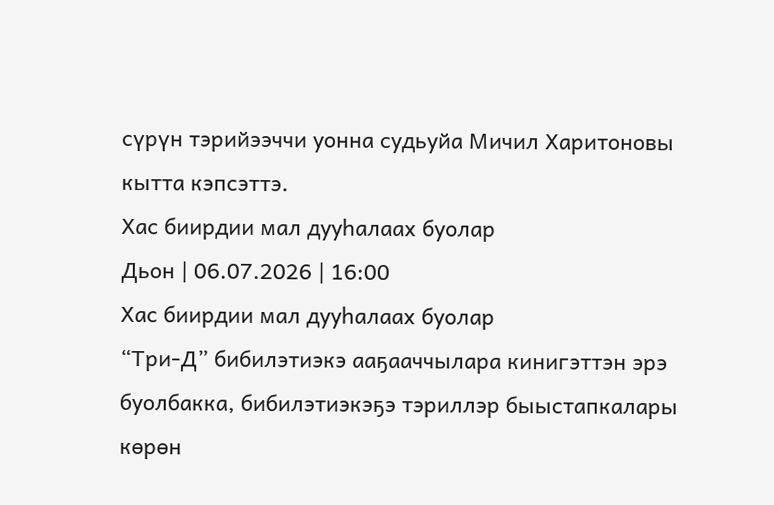сүрүн тэрийээччи уонна судьуйа Мичил Харитоновы кытта кэпсэттэ.
Хас биирдии мал дууһалаах буолар
Дьон | 06.07.2026 | 16:00
Хас биирдии мал дууһалаах буолар
“Три-Д” бибилэтиэкэ ааҕааччылара кинигэттэн эрэ буолбакка, бибилэтиэкэҕэ тэриллэр быыстапкалары көрөн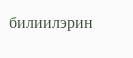билиилэрин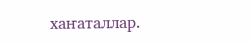хаҥаталлар.